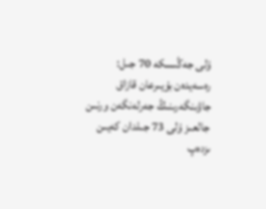ۇلى جەڭىسكە 70 جىل: رەسەيدەن بۇيىرعان قازاق جاۋىنگەرىنىڭ جەرلەنگەن ورنىن جالعىز ۇلى 73 جىلدان كەيىن ىزدەپ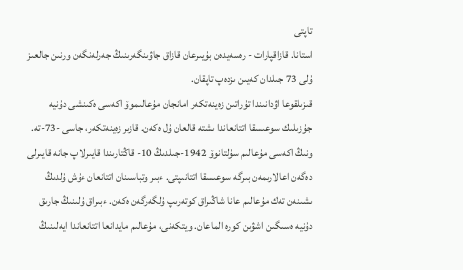تاپتى
استانا. قازاقپارات - رەسەيدەن بۇيىرعان قازاق جاۋىنگەرىنىڭ جەرلەنگەن ورنىن جالعىز ۇلى 73 جىلدان كەيىن ىزدەپ تاپقان.
قىزىلقوعا اۋدانىندا تۇراتىن زەينەتكەر امانجان مۇعالىموۆ اكەسى ەكىنشى دۇنيە جۇزىلىك سوعىسقا اتتانعاندا ىشتە قالعان ۇل ەكەن. قازىر زەينەتكەر، جاسى -73-تە. ونىڭ اكەسى مۇعالىم سۇلتانوۆ 1942-جىلدىڭ 10- قاڭتارىندا قايىرلاپ جانە قايىرلى دەگەن اعالارىمەن بىرگە سوعىسقا اتتانىپتى. ءبىر وتباسىنان اتتانعان ءۇش ۇلدىڭ ىشىنەن تەك مۇعالىم عانا شاڭىراق كوتەرىپ ۇلگەرگەن ەكەن. ءبىراق ۇلىنىڭ جارىق دۇنيە ەسىگىن اشۋىن كورە الماعان. ويتكەنى، مۇعالىم مايدانعا اتتانعاندا ايەلىنىڭ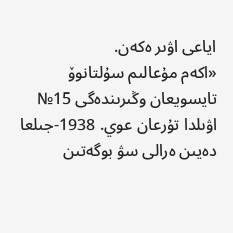اياعى اۋىر ەكەن.
«اكەم مۇعالىم سۇلتانوۆ تايسويعان وڭىرىندەگى 15№ اۋىلدا تۇرعان عوي. 1938-جىلعا دەيىن ەرالى سۋ بوگەتىن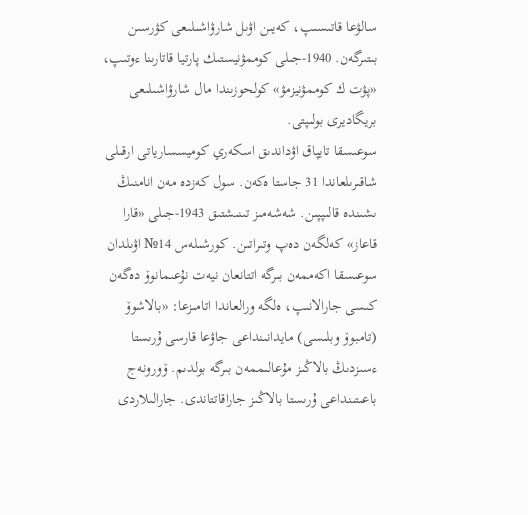سالۋعا قاتىسىپ، كەيىن اۋىل شارۋاشىلىعى كۋرسىن بىتىرگەن. 1940-جىلى كوممۋنيستىك پارتيا قاتارىنا ءوتىپ، «پۋت ك كوممۋنيزمۋ» كولحوزىندا مال شارۋاشىلىعى بريگاديرى بولىپتى.
سوعىسقا تايپاق اۋداندىق اسكەري كوميسسارياتى ارقىلى شاقىرىلعاندا 31 جاستا ەكەن. سول كەزدە مەن انامنىڭ ىشىندە قالىپپىن. شەشەمىز تىنىشتىق 1943-جىلى «قارا قاعاز» كەلگەن دەپ وتىراتىن. كورشىلەس 14№ اۋىلدان سوعىسقا اكەممەن بىرگە اتتانعان نيەت نۇعىمانوۆ دەگەن كىسى جارالانىپ، ەلگە ورالعاندا اتامىزعا: «بالاشوۆ (تامبوۆ وبلىسى) مايدانىنداعى جاۋعا قارسى ۇرىستا ءسىزدىڭ بالاڭىز مۇعالىممەن بىرگە بولدىم. ۆورونەج باعىتىنداعى ۇرىستا بالاڭىز جاراقاتتاندى. جارالىلاردى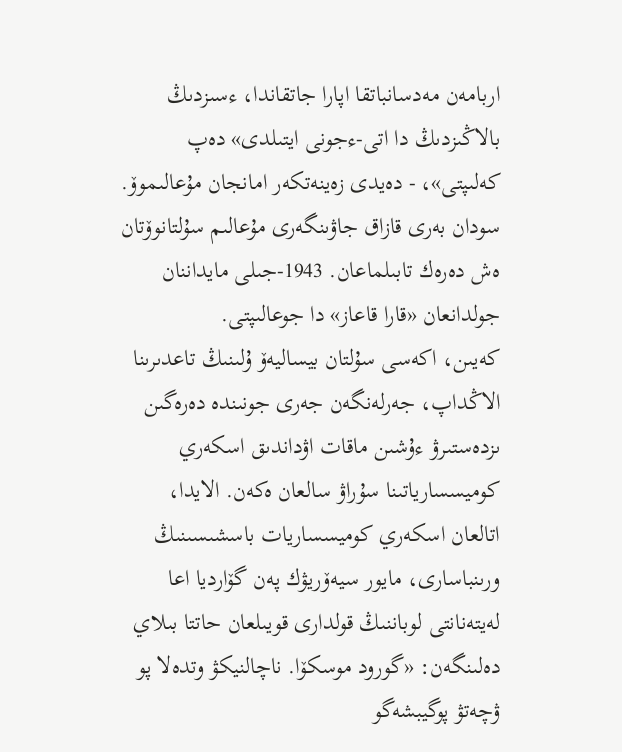اربامەن مەدسانباتقا اپارا جاتقاندا، ءسىزدىڭ بالاڭىزدىڭ دا اتى-ءجونى ايتىلدى» دەپ كەلىپتى»، - دەيدى زەينەتكەر امانجان مۇعالىموۆ. سودان بەرى قازاق جاۋىنگەرى مۇعالىم سۇلتانوۆتان ەش دەرەك تابىلماعان. 1943-جىلى مايداننان جولدانعان «قارا قاعاز» دا جوعالىپتى.
كەيىن، اكەسى سۇلتان بيساليەۆ ۇلىنىڭ تاعدىرىنا الاڭداپ، جەرلەنگەن جەرى جونىندە دەرەگىن ىزدەستىرۋ ءۇشىن ماقات اۋداندىق اسكەري كوميسسارياتىنا سۇراۋ سالعان ەكەن. الايدا، اتالعان اسكەري كوميسساريات باسشىسىنىڭ ورىنباسارى، مايور سيەۆريۋك پەن گۆارديا اعا لەيتەنانتى لوباننىڭ قولدارى قويىلعان حاتتا بىلاي دەلىنگەن: «گورود موسكۆا. ناچالنيكۋ وتدەلا پو ۋچەتۋ پوگيبشەگو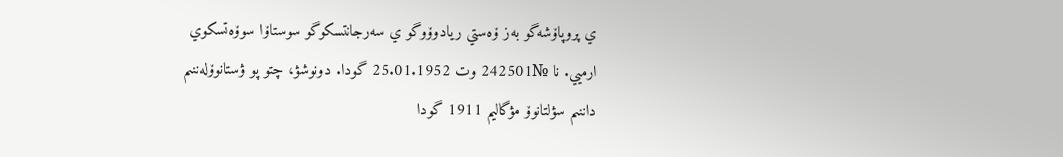ي پروپاۆشەگو بەز ۆەستي ريادوۆوگو ي سەرجانتسكوگو سوستاۆا سوۆەتسكوي ارميي. نا №242501 وت 25.01.1952 گودا. دونوشۋ، چتو پو ۋستانوۆلەننىم داننىم سۋلتانوۆ مۋگاليم 1911 گودا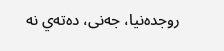روجدەنيا، جەنى، دەتەي نە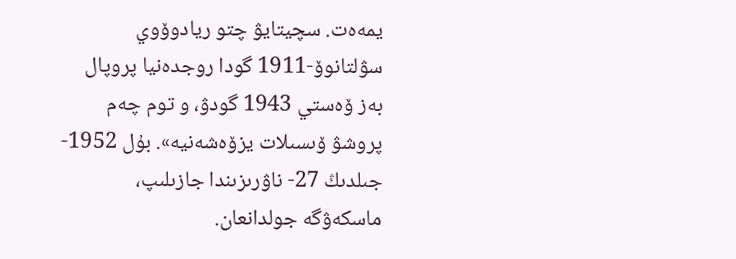يمەەت. سچيتايۋ چتو ريادوۆوي سۋلتانوۆ-1911 گودا روجدەنيا پروپال بەز ۆەستي 1943 گودۋ، و توم چەم پروشۋ ۆىسىلات يزۆەشەنيە». بۇل 1952-جىلدىڭ 27- ناۋرىزىندا جازىلىپ، ماسكەۋگە جولدانعان.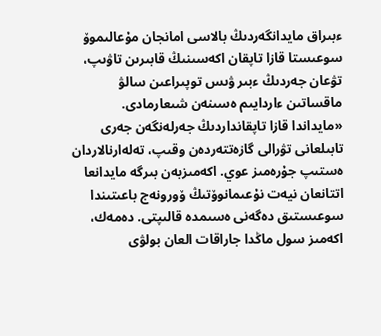ءبىراق مايدانگەردىڭ بالاسى امانجان مۇعالىموۆ سوعىستا قازا تاپقان اكەسىنىڭ قابىرىن تاۋىپ، تۋعان جەردىڭ ءبىر ۋىس توپىراعىن سالۋ ماقساتىن ءاردايىم ەسىنەن شىعارمادى.
«مايداندا قازا تاپقانداردىڭ جەرلەنگەن جەرى تابىلعانى تۋرالى گازەتتەردەن وقىپ، تەلەارنالاردان ەستىپ جۇرەمىز عوي. اكەمىزبەن بىرگە مايدانعا اتتانعان نيەت نۇعىمانوۆتىڭ ۆورونەج باعىتىندا سوعىستىق دەگەنى ەسىمدە قالىپتى. دەمەك، اكەمىز سول ماڭدا جاراقات العان بولۋى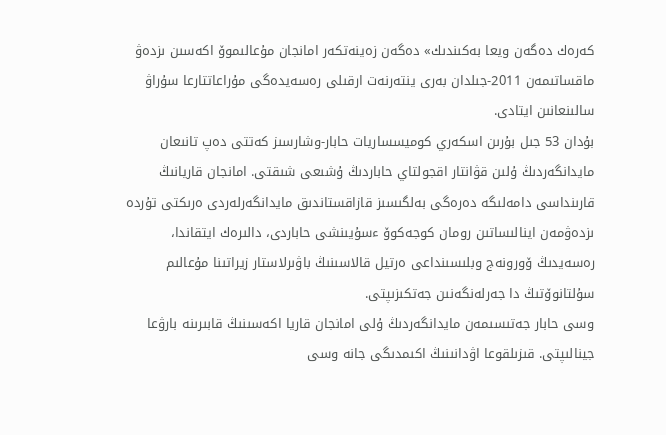كەرەك دەگەن ويعا بەكىندىك» دەگەن زەينەتكەر امانجان مۇعالىموۆ اكەسىن ىزدەۋ ماقساتىمەن 2011-جىلدان بەرى ينتەرنەت ارقىلى رەسەيدەگى مۇراعاتتارعا سۇراۋ سالىنعانىن ايتادى.
بۇدان 53 جىل بۇرىن اسكەري كوميسساريات حابار-وشارسىز كەتتى دەپ تانىعان مايدانگەردىڭ ۇلىن قۋانتار اقجولتاي حاباردىڭ ۇشىعى شىقتى. امانجان قاريانىڭ قارىنداسى دامەلىگە دەرەگى بەلگىسىز قازاقستاندىق مايدانگەرلەردى ەرىكتى تۇردە ىزدەۋمەن اينالىساتىن رومان كوجەكوۆ ءسۇيىنشى حاباردى، دالىرەك ايتقاندا، رەسەيدىڭ ۆورونەج وبلىسىنداعى ەرتيل قالاسىنىڭ باۋىرلاستار زيراتىنا مۇعالىم سۇلتانوۆتىڭ دا جەرلەنگەنىن جەتكىزىپتى.
وسى حابار جەتىسىمەن مايدانگەردىڭ ۇلى امانجان قاريا اكەسىنىڭ قابىرىنە بارۋعا جينالىپتى. قىزىلقوعا اۋدانىنىڭ اكىمدىگى جانە وسى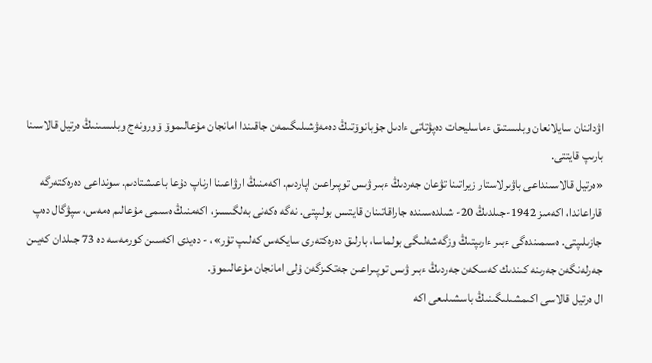اۋداننان سايلانعان وبلىستىق ءماسليحات دەپۋتاتى ءادىل جۇبانوۆتىڭ دەمەۋشىلىگىمەن جاقىندا امانجان مۇعالىموۆ ۆورونەج وبلىسىنىڭ ەرتيل قالاسىنا بارىپ قايتتى.
«ەرتيل قالاسىنداعى باۋىرلاستار زيراتىنا تۋعان جەردىڭ ءبىر ۋىس توپىراعىن اپاردىم. اكەمنىڭ ارۋاعىنا ارناپ دۇعا باعىشتادىم. سونداعى دەرەكتەرگە قاراعاندا، اكەمىز 1942-جىلدىڭ 20- شىلدەسىندە جاراقاتىنان قايتىس بولىپتى. نەگە ەكەنى بەلگىسىز، اكەمنىڭ ەسىمى مۇعالىم ەمەس، سپۋگال دەپ جازىلىپتى. ەسىمىندەگى ءبىر ءارىپتىڭ وزگەشەلىگى بولماسا، بارلىق دەرەكتەرى سايكەس كەلىپ تۇر»، - دەيدى اكەسىن كورمەسە دە 73 جىلدان كەيىن جەرلەنگەن جەرىنە كىندىك كەسكەن جەردىڭ ءبىر ۋىس توپىراعىن جەتكىزگەن ۇلى امانجان مۇعالىموۆ.
ال ەرتيل قالاسى اكىمشىلىگىنىڭ باسشىلىعى اكە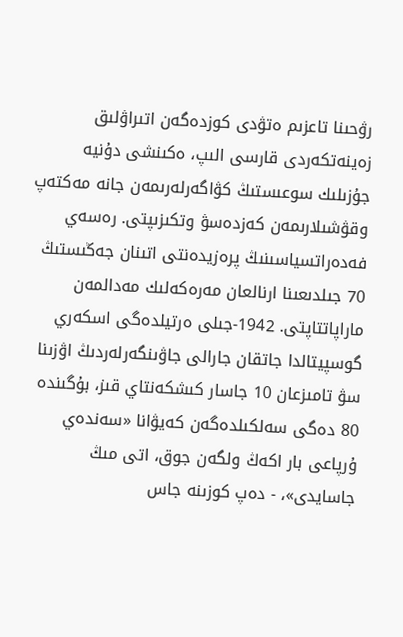رۋحىنا تاعزىم ەتۋدى كوزدەگەن اتىراۋلىق زەينەتكەردى قارسى الىپ، ەكىنشى دۇنيە جۇزىلىك سوعىستىڭ كۋاگەرلەرىمەن جانە مەكتەپ وقۋشىلارىمەن كەزدەسۋ وتكىزىپتى. رەسەي فەدەراتسياسىنىڭ پرەزيدەنتى اتىنان جەڭىستىڭ 70 جىلدىعىنا ارنالعان مەرەكەلىك مەدالمەن ماراپاتتاپتى. 1942-جىلى ەرتيلدەگى اسكەري گوسپيتالدا جاتقان جارالى جاۋىنگەرلەردىڭ اۋزىنا سۋ تامىزعان 10 جاسار كىشكەنتاي قىز، بۇگىندە 80 دەگى سەلكىلدەگەن كەيۋانا «سەندەي ۇرپاعى بار اكەڭ ولگەن جوق، اتى مىڭ جاسايدى»، - دەپ كوزىنە جاس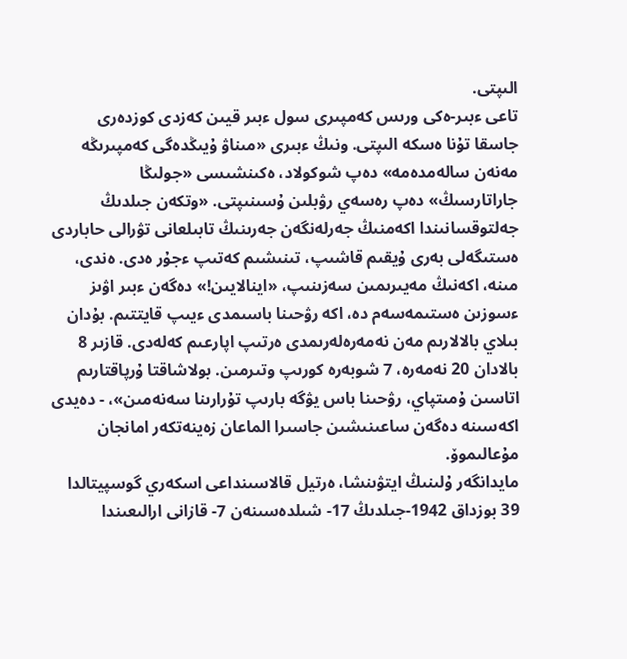الىپتى.
تاعى ءبىر-ەكى ورىس كەمپىرى سول ءبىر قيىن كەزدى كوزدەرى جاسقا تۇنا ەسكە الىپتى. ونىڭ ءبىرى «مىناۋ ۇيىڭدەگى كەمپىرىڭە مەنەن سالەمدەمە» دەپ شوكولاد، ەكىنشىسى «جولىڭا جاراتارسىڭ» دەپ رەسەي رۋبلىن ۇسىنىپتى. «وتكەن جىلدىڭ جەلتوقسانىندا اكەمنىڭ جەرلەنگەن جەرىنىڭ تابىلعانى تۋرالى حاباردى ەستىگەلى بەرى ۇيقىم قاشىپ، تىنىشىم كەتىپ ءجۇر ەدى. ەندى، مىنە، اكەنىڭ مەيىرىمىن سەزىنىپ، «اينالايىن!» دەگەن ءبىر اۋىز ءسوزىن ەستىمەسەم دە، اكە رۋحىنا باسىمدى ءيىپ قايتتىم. بۇدان بىلاي بالالارىم مەن نەمەرەلەرىمدى ەرتىپ اپارعىم كەلەدى. قازىر 8 بالادان 20 نەمەرە، 7 شوبەرە كورىپ وتىرمىن. بولاشاقتا ۇرپاقتارىم اتاسىن ۇمىتپاي، رۋحىنا باس يۋگە بارىپ تۇرارىنا سەنەمىن»، - دەيدى اكەسىنە دەگەن ساعىنىشىن جاسىرا الماعان زەينەتكەر امانجان مۇعالىموۆ.
مايدانگەر ۇلىنىڭ ايتۋىنشا، ەرتيل قالاسىنداعى اسكەري گوسپيتالدا 39 بوزداق 1942-جىلدىڭ 17- شىلدەسىنەن 7- قازانى ارالىعىندا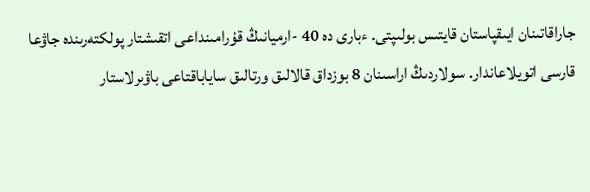جاراقاتىنان ايىقپاستان قايتىس بولىپتى. ءبارى دە 40 -ارميانىڭ قۇرامىنداعى اتقىشتار پولكتەرىندە جاۋعا قارسى اتويلاعاندار. سولاردىڭ اراسىنان 8 بوزداق قالالىق ورتالىق ساياباقتاعى باۋىرلاستار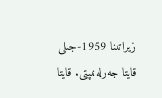زيراتىنا 1959-جىلى قايتا جەرلەنىپتى. قايتا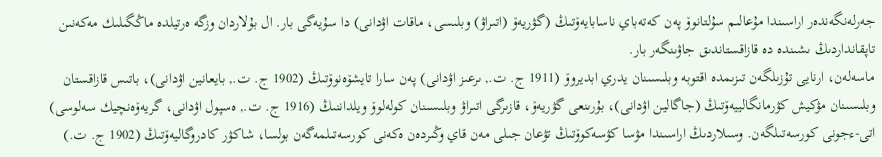جەرلەنگەندەر اراسىندا مۇعالىم سۇلتانوۆ پەن كەتەباي ناسابايەۆتىڭ (گۋريەۆ (اتىراۋ) وبلىسى، ماقات اۋدانى) دا سۇيەگى بار. ال بۇلاردان وزگە ەرتيلدە ماڭگىلىك مەكەنىن تاپقانداردىڭ ىشىندە دە قازاقستاندىق جاۋىنگەر بار.
ماسەلەن، ارنايى تۇزىلگەن تىزىمدە اقتوبە وبلىسىنان يدري ابديروۆ (1911 ج. ت., ىرعىز اۋدانى) پەن سارا تايشۆەنوۆتىڭ (1902 ج. ت., بايعانين اۋدانى)، باتىس قازاقستان وبلىسىنان مۋكيش كۋرمانگالييەۆتىڭ (جاگالين اۋدانى)، بۇرىنعى گۋريەۆ، قازىرگى اتىراۋ وبلىسىنان كولەلوۆ ويلداننىڭ (1916 ج. ت., ەسپول اۋدانى، گريەۆەنچيك سەلوسى) اتى-ءجونى كورسەتىلگەن. وسىلاردىڭ اراسىندا مۋسا كۋسەكوۆتىڭ تۋعان جىلى مەن قاي وڭىردەن ەكەنى كورسەتىلمەگەن بولسا، شاكۋر كادروگاليەۆتىڭ (1902 ج. ت.)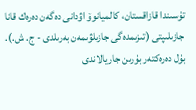تۇسىندا قازاقستان، كالميانوۆ اۋدانى دەگەن دەرەك قانا جازىلىپتى (تىزىمدەگى جازىلۋىمەن بەرىلدى - ج. ش.). بۇل دەرەكتەر بۇرىن جاريالاندى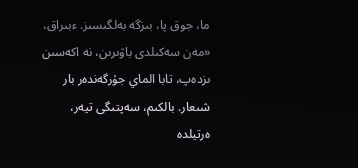ما، جوق پا، بىزگە بەلگىسىز. ءبىراق، «مەن سەكىلدى باۋىرىن، نە اكەسىن ىزدەپ، تابا الماي جۇرگەندەر بار شىعار. بالكىم، سەپتىگى تيەر، ەرتيلدە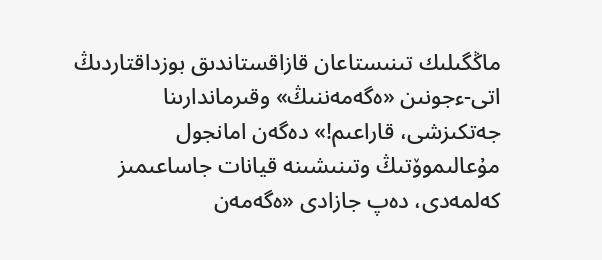ماڭگىلىك تىنىستاعان قازاقستاندىق بوزداقتاردىڭ اتى-ءجونىن «ەگەمەننىڭ» وقىرماندارىنا جەتكىزشى، قاراعىم!» دەگەن امانجول مۇعالىموۆتىڭ وتىنىشىنە قيانات جاساعىمىز كەلمەدى، دەپ جازادى «ەگەمەن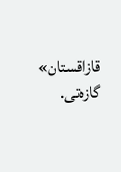قازاقستان» گازەتى.